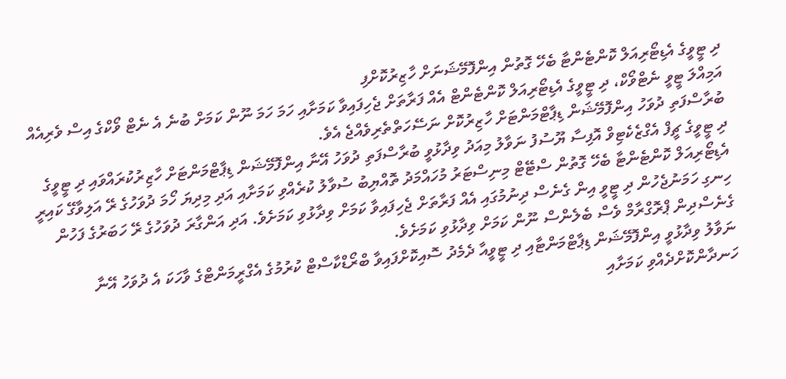ދި ޓީވީގެ އެޑިޓޯރިއަލް ކޮންޓެންޓާ ބެހޭ ގޮތުން އިންފޮމޭޝަނަށް ހާޒިރުކޮށްފި
އަމިއްލަ ޓީވީ ނެޓްވޯކް، ދި ޓީވީގެ އެޑިޓޯރިއަލް ކޮންޓެންޓް އެއް ފަރާތަށް ޖެހިފައިވާ ކަމަށާއި ހަމަ ހަމަ ނޫން ކަމަށް ބުނެ އެ ނެޓް ވޯކްގެ އިސް ވެރިއެއް ބުރާސްފަތި ދުވަހު އިންފޮމޭޝަން ޑިޕާޓްމަންޓަށް ހާޒިރުކޮށް ނަސޭހަތްތެރިވެއްޖެ އެވެ.
ދި ޓީވީގެ ޗީފް އެގްޒެކެޓިވް އޮފިސާ ޔޫސުފު ނަވާލު މިއަދު ވިދާޅުވީ ބުރާސްފަތި ދުވަހު އޭނާ އިންފޮމޭޝަން ޑިޕާޓްމަންޓަށް ހާޒިރުކުރައްވައި ދި ޓީވީގެ އެޑިޓޯރިއަލް ކޮންޓެންޓާ ބެހޭ ގޮތުން ސްޓޭޓް މިނިސްޓަރު މުހައްމަދު ތޮއްޔިބު ސުވާލު ކުރެއްވި ކަމަށާއި އަދި މިދިޔަ ހޯމަ ދުވަހުގެ ރޭ އަލިވާގޭ ކައިރީ ހިނގި ހަމަނުޖެހުން ދި ޓީވީ އިން ގެނެސް ދިނުމުގައި އެއް ފަރާތަށް ޖެހިފައިވާ ކަމަށް ވިދާޅުވި ކަމަށެވެ. އަދި އަންގާރަ ދުވަހުގެ ރޭ ހަބަރުގެ ފަހުން ގެނެސްދިން ޕްރޮގްރާމް ވެސް ބެލެންސް ނޫން ކަމަށް ވިދާޅުވި ކަމަށެވެ.
ނަވާލު ވިދާޅުވީ އިންފޮމޭޝަން ޑިޕާޓްމަންޓާއި ދި ޓީވީއާ ދެމެދު ސޮއިކޮށްފައިވާ ބްރޯޑްކާސްޓް ކުރުމުގެ އެގްރީމަންޓްގެ ވާހަކަ އެ ދުވަހު އޭނާ ހަނދާންކޮށްދެއްވި ކަމަށާއި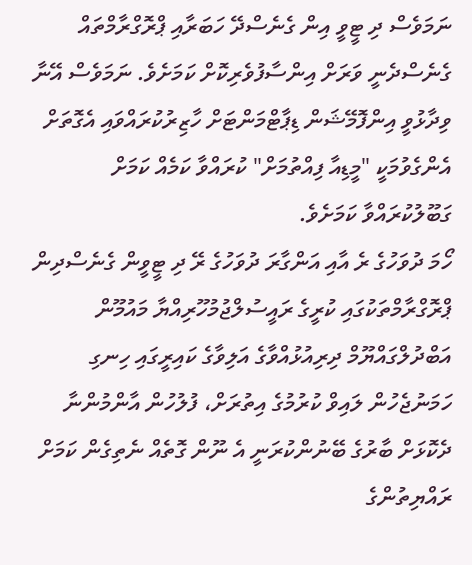ނަމަވެސް ދި ޓީވީ އިން ގެނެސްދޭ ހަބަރާއި ޕްރޮގްރާމްތައް ގެނެސްދެނީ ވަރަށް އިންސާފުވެރިކޮށް ކަމަށެވެ. ނަމަވެސް އޭނާ ވިދާޅުވީ އިންފޮމޭޝަން ޑިޕާޓްމަންޓަށް ހާޒިރުކުރައްވައި އެގޮތަށް އެންގެވުމަކީ "މީޑިއާ ފިއްތުމަށް" ކުރައްވާ ކަމެއް ކަމަށް ގަބޫލުކުރައްވާ ކަމަށެވެ.
ހޯމަ ދުވަހުގެ ރެ އާއި އަންގާރަ ދުވަހުގެ ރޭ ދި ޓީވީން ގެނެސްދިން ޕްރޮގްރާމްތަކުގައި ކުރީގެ ރައީސުލްޖުމުހޫރިއްޔާ މައުމޫން އަބްދުލްގައްޔޫމް ދިރިއުޅުއްވާގެ އަލިވާގެ ކައިރީގައި ހިނގި ހަމަނުޖެހުން ލައިވް ކުރުމުގެ އިތުރަށް، ފުލުހުން އާންމުންނާ ދެކޮޅަށް ބާރުގެ ބޭނުންކުރަނީ އެ ނޫން ގޮތެއް ނެތިގެން ކަމަށް ރައްޔިތުންގެ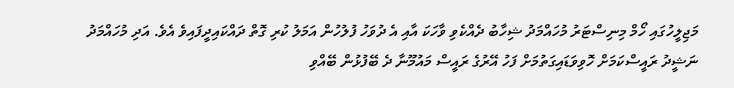މަޖިލީހުގައި ހޯމް މިނިސްޓަރު މުހައްމަދު ޝިހާބު ދެއްކެވި ވާހަކަ އާއި އެ ދުވަހު ފުލުހުން އަމަލު ކުރި ގޮތް ދައްކައިދީފައިވެ އެވެ. އަދި މުހައްމަދު ނަޝީދު ރައީސްކަމަށް ހޮވިވަޑައިގަތުމަށް ފަހު އޭރުގެ ރައީސް މައުމޫނާ ދެ ބޭފުޅުން ބޭއްވި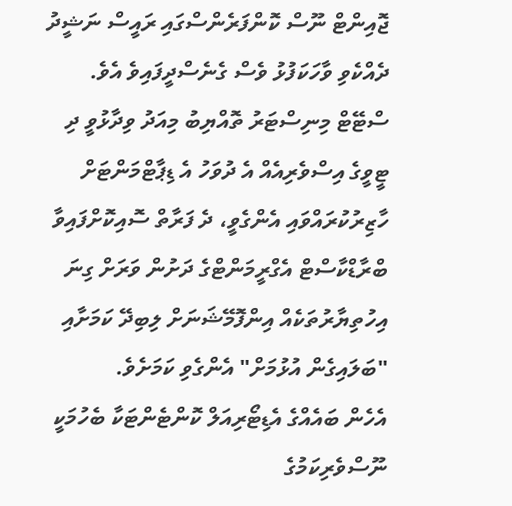ޖޮއިންޓް ނޫސް ކޮންފަރެންސްގައި ރައީސް ނަޝީދު ދެއްކެވި ވާހަކަފުޅު ވެސް ގެނެސްދީފައިވެ އެވެ.
ސްޓޭޓް މިނިސްޓަރު ތޮއްޔިބު މިއަދު ވިދާޅުވީ ދި ޓީވީގެ އިސްވެރިއެއް އެ ދުވަހު އެ ޑިޕާޓްމަންޓަށް ހާޒިރުކުރައްވައި އެންގެވީ، ދެ ފަރާތް ސޮއިކޮށްފައިވާ ބްރާޑްކާސްޓް އެގްރީމަންޓްގެ ދަށުން ވަރަށް ގިނަ އިހުތިޔާރުތަކެއް އިންފޮމޭޝަނަށް ލިބިދޭ ކަމަށާއި "ބަލައިގެން އުޅުމަށް" އެންގެވި ކަމަށެވެ.
އެހެން ބައެއްގެ އެޑިޓޯރިއަލް ކޮންޓެންޓަކާ ބެހުމަކީ ނޫސްވެރިކަމުގެ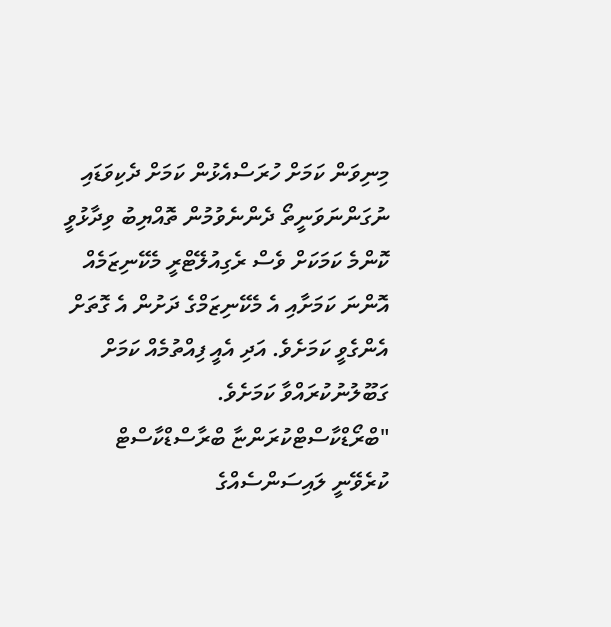މިނިވަން ކަމަށް ހުރަސްއެޅުން ކަމަށް ދެކިވަޑައި ނުގަންނަވަނީތޯ ދެންނެވުމުން ތޮއްޔިބު ވިދާޅުވީ ކޮންމެ ކަމަކަށް ވެސް ރެގިއުލޭޓްރީ މެކޭނިޒަމެއް އޮންނަ ކަމަށާއި އެ މެކޭނިޒަމްގެ ދަށުން އެ ގޮތަށް އެންގެވީ ކަމަށެވެ. އަދި އެއީ ފިއްތުމެއް ކަމަށް ގަބޫލުނުކުރައްވާ ކަމަށެވެ.
"ބްރޯޑްކާސްޓްކުރަންޏާ ބްރާސްޑްކާސްޓް ކުރެވޭނީ ލައިސަންސެއްގެ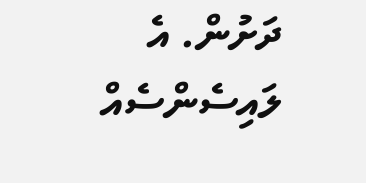ދަށުން. އެ ލައިސެންސެއް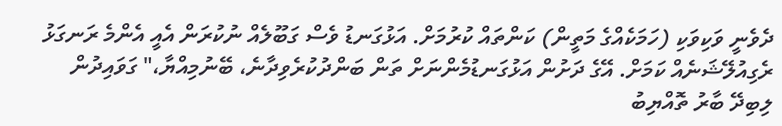ދެވެނީ ވަކިވަކި (ހަމަކެއްގެ މަތީން) ކަންތައް ކުރުމަށް. އަޅުގަނޑު ވެސް ގަބޫލެއް ނުކުރަން އެއީ އެންމެ ރަނގަޅު ރެގިއުލޭޝަނެއް ކަމަށް. އޭގެ ދަށުން އަޅުގަނޑުމެންނަށް ތަން ބަންދުކުރެވިދާނެ، ބޭނުމިއްޔާ،" ގަވައިދުން ލިބިދޭ ބާރު ތޮއްޔިބު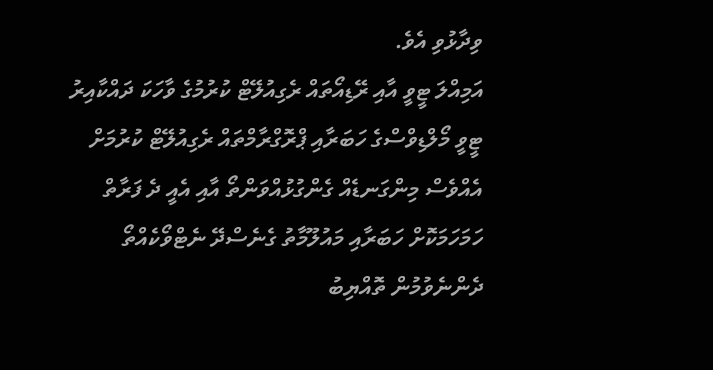ވިދާޅުވި އެވެ.
އަމިއްލަ ޓީވީ އާއި ރޭޑިއޯތައް ރެގިއުލޭޓް ކުރުމުގެ ވާހަކަ ދައްކާއިރު ޓީވީ މޯލްޑިވްސްގެ ހަބަރާއި ޕްރޮގްރާމްތައް ރެގިއުލޭޓް ކުރުމަށް އެއްވެސް މިންގަނޑެއް ގެންގުޅުއްވަންތޯ އާއި އެއީ ދެ ފަރާތް ހަމަހަމަކޮށް ހަބަރާއި މައުލޫމާތު ގެނެސްދޭ ނެޓްވޯކެއްތޯ ދެންނެވުމުން ތޮއްޔިބު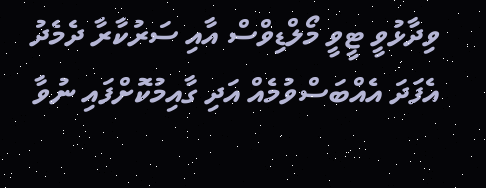ވިދާޅުވީ ޓީވީ މޯލްޑިވްސް އާއި ސަރުކާރާ ދެމެދު އެފަދަ އެއްބަސްވުމެއް އަދި ގާއިމުކޮށްފައި ނުވާ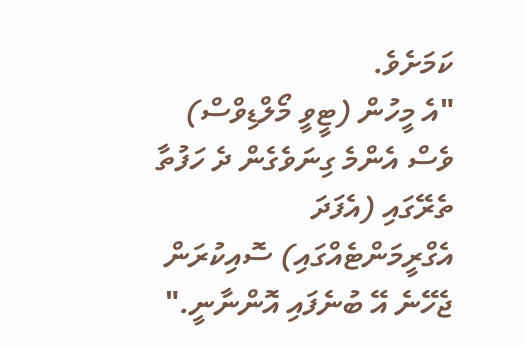ކަމަށެވެ.
"އެ މީހުން (ޓީވީ މޯލްޑިވްސް) ވެސް އެންމެ ގިނަވެގެން ދެ ހަފުތާ ތެރޭގައި (އެފަދަ އެގްރީމަންޓެއްގައި) ސޮއިކުރަން ޖެހޭނެ އޭ ބުނެފައި އޮންނާނީ."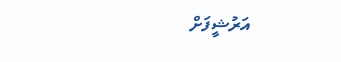އަރުޝީފަށް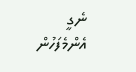ނެގީ
އެންމެފަހުން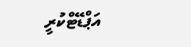އަޕްޑޭޓްކުރީ